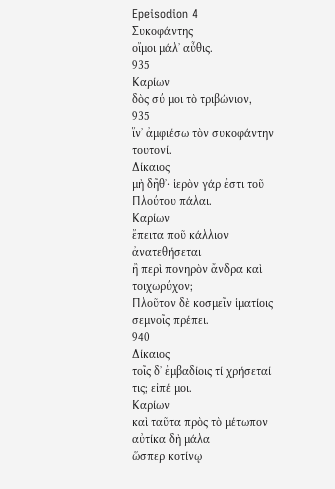Epeisodion 4
Συκοφάντης
οἴμοι μάλʼ αὖθις.
935
Καρίων
δὸς σύ μοι τὸ τριβώνιον,
935
ἵνʼ ἀμφιέσω τὸν συκοφάντην τουτονί.
Δίκαιος
μὴ δῆθʼ· ἱερὸν γάρ ἐστι τοῦ Πλούτου πάλαι.
Καρίων
ἔπειτα ποῦ κάλλιον ἀνατεθήσεται
ἢ περὶ πονηρὸν ἄνδρα καὶ τοιχωρύχον;
Πλοῦτον δὲ κοσμεῖν ἱματίοις σεμνοῖς πρέπει.
940
Δίκαιος
τοῖς δʼ ἐμβαδίοις τί χρήσεταί τις; εἰπέ μοι.
Καρίων
καὶ ταῦτα πρὸς τὸ μέτωπον αὐτίκα δὴ μάλα
ὥσπερ κοτίνῳ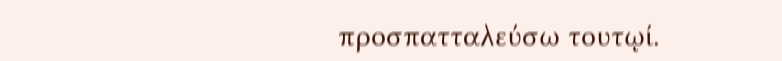προσπατταλεύσω τουτῳί.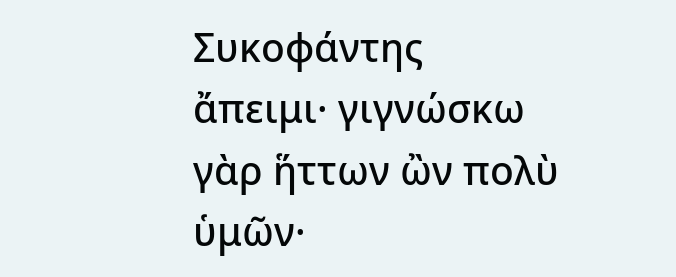Συκοφάντης
ἄπειμι· γιγνώσκω γὰρ ἥττων ὢν πολὺ
ὑμῶν·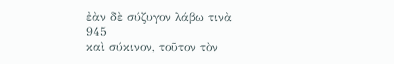ἐὰν δὲ σύζυγον λάβω τινὰ
945
καὶ σύκινον, τοῦτον τὸν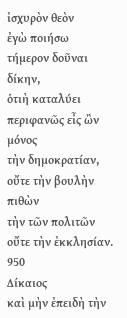ἰσχυρὸν θεὸν
ἐγὼ ποιήσω τήμερον δοῦναι δίκην,
ὁτιὴ καταλύει περιφανῶς εἶς ὢν μόνος
τὴν δημοκρατίαν, οὔτε τὴν βουλὴν πιθὼν
τὴν τῶν πολιτῶν οὔτε τὴν ἐκκλησίαν.
950
Δίκαιος
καὶ μὴν ἐπειδὴ τὴν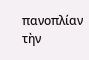πανοπλίαν τὴν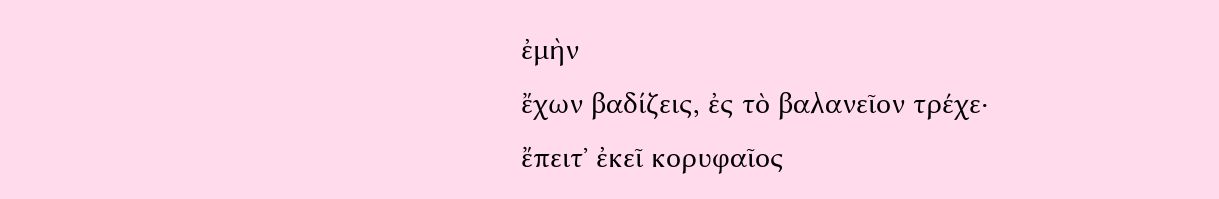ἐμὴν
ἔχων βαδίζεις, ἐς τὸ βαλανεῖον τρέχε·
ἔπειτʼ ἐκεῖ κορυφαῖος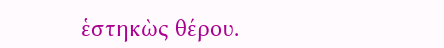ἑστηκὼς θέρου.